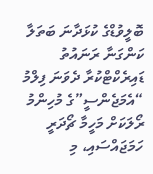ބޮލީވުޑްގެ ކުޅަދާނަ ބަތަލާ ކަންގަނާ ރަނައުތު ޑައިރެކްޓްކުރާ ދެވަނަ ފިލްމު “އެމަޖެންސީ”ގެ މުހިންމު ރޯލަކަށް މަހީމާ ޗޯދަރީ ހަމަޖައްސައި، މި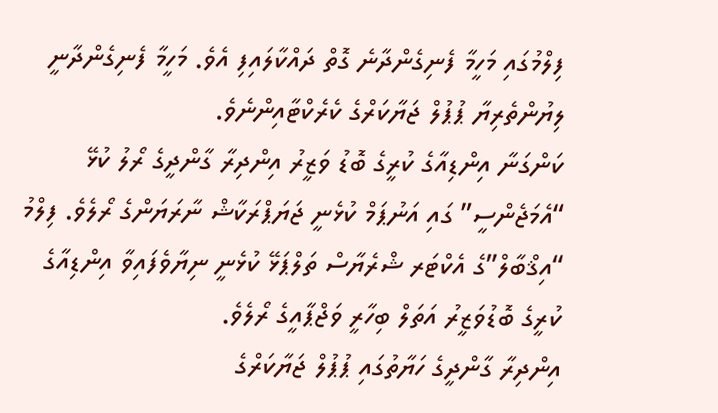ފިލްމުގައި މަހީމާ ފެނިގެންދާނެ ގޮތް ދައްކާލައިފި އެވެ. މަހީމާ ފެނިގެންދާނީ ލިޔުންތެރިޔާ ޕުޕުލް ޖަޔާކަރްގެ ކެރެކްޓާއިންނެވެ.
ކަންގަނާ އިންޑިއާގެ ކުރީގެ ބޮޑު ވަޒީރު އިންދިރާ ގާންދީގެ ރޯލު ކުޅޭ “އެމަޖެންސީ” ގައި އަނުޕަމް ކުޅެނީ ޖަޔަޕްރަކާޝް ނާރަޔަންގެ ރޯލެވެ. ފިލްމު “އިޤްބާލް”ގެ އެކްޓަރ ޝްރެޔާސް ތަލްޕަޅޭ ކުޅެނީ ނިޔާވެފައިވާ އިންޑިއާގެ ކުރީގެ ބޮޑުވަޒީރު އަތަލް ބިހާރީ ވަޖްޕާއީގެ ރޯލެވެ.
އިންދިރާ ގާންދީގެ ހަޔާތުގައި ޕުޕުލް ޖަޔާކަރްގެ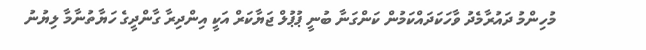މުހިންމު ދައުރާމެދު ވާހަކަދައްކަމުން ކަންގަނާ ބުނީ ޕުޕުލް ޖަޔާކަރް އަކީ އިންދިރާ ގާންދީގެ ހަޔާތުނާމާ ލިޔުނު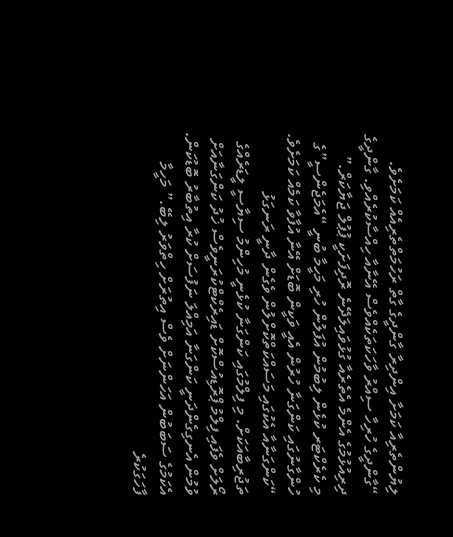ލިޔުންތެރިއާ ކަމަށާ އިންދިރާ ގާންދީގެ ގާތް ރަހުމަތްތެރިއެއް ކަމަށެވެ. “ގާންދީގެ ހުރިހާ ސިއްރު ވާހަކަތަކެއްވެސް އޭނާއާ ހިއްސާކުރެއްވި. ގާންދީގެ ދިރިއުޅުމުގެ އެންމެ އެތެރެއާ ގުޅުވައިލަދޭނެ ރޮދިފަށަކީ ޕުޕުލް ޖަޔާކަރް.”
މި ކެރެކްޓަރ ކުޅެން ލިބުމުން އުފަލުން ހުރި މަހީމާ ބުނީ “އެމަޖެންސީ”ގެ ހުންގާނުގައި ކަންގަނާ ހުރުން އެއީ ވަކީން ބޮޑަށް އޭނާ އުފާވާ ކަމެއް ކަމަށެވެ.
“ކަންގަނާއާ އެކުގައި މަސައްކަތްކޮށްލުން ވެގެން ދާނީ ރަނގަޅު ތަޖުރިބާއަކަށް. މި ފިލްމުގައި ކަންގަނާ ކުޅެނީ މުހިންމު ސިޔާސީ ލީޑަރެއްގެ ރޯލަށް ވެފައި ފިލްމު ޕްރޮޑިއުސްކޮށް ޑައިރެކްޓްކުރަނީވެސް ޚުދު ކަންގަނާއަށް ވުމުން އެނގިގެންދަނީ ކަންގަނާ އަމިއްލަ ނަފުސަށް ކުރާ އިތުބާރު ބޮޑުކަން. އެކަމުގެ ސަބަބުން އަހަންނަށް ވެސް އިތުރަށް ހިތްވަރު ލިބޭ.” މަހީމާ ފާހަގަކުރެ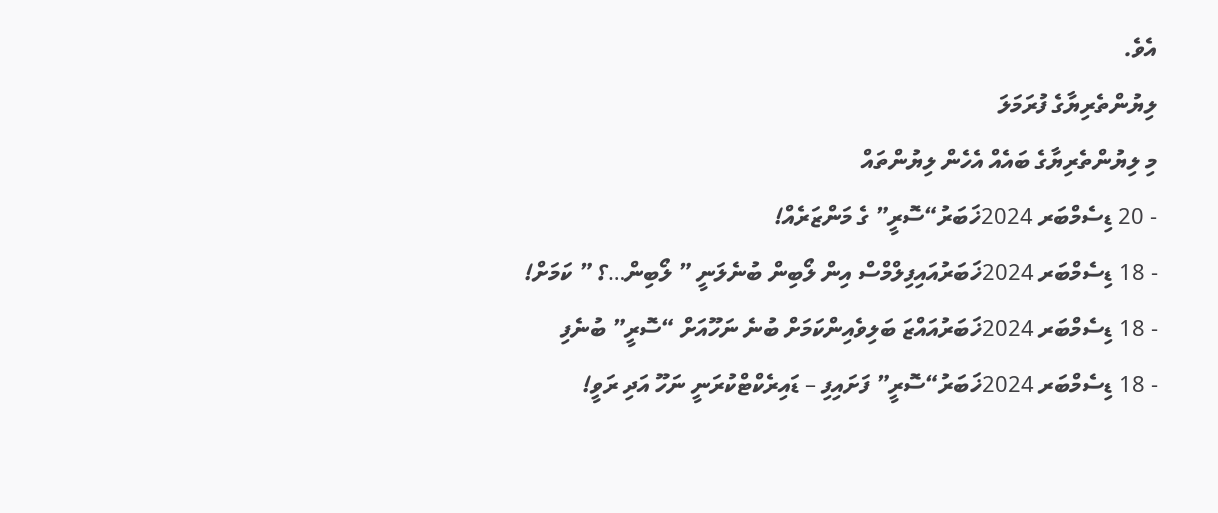އެވެ.
ލިޔުންތެރިޔާގެ ފުރަމަލަ
މި ލިޔުންތެރިޔާގެ ބައެއް އެހެން ލިޔުންތައް
- 20 ޑިސެމްބަރ 2024ޚަބަރު“ސޮރީ” ގެ މަންޒަރެއް!
- 18 ޑިސެމްބަރ 2024ޚަބަރުއައިފިލްމްސް އިން ލޯބިން ބުނެލަނީ ” ލޯބިން…؟ ” ކަމަށް!
- 18 ޑިސެމްބަރ 2024ޚަބަރުއައްޒަ ބަލިވެއިންކަމަށް ބުނެ ނަހޫއަށް “ސޮރީ” ބުނެފި
- 18 ޑިސެމްބަރ 2024ޚަބަރު“ސޮރީ” ފަށައިފި – ޑައިރެކްޓްކުރަނީ ނަހޫ އަދި ރަވީ!